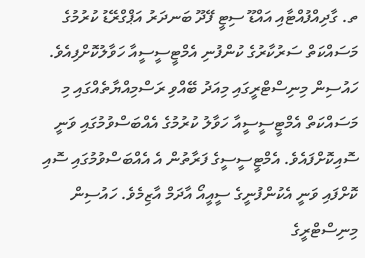ތ. ގާދިއްފުއްޓާއި އައްޑޫ ސިޓީ ފޭދޫ ބަނދަރު އަޕްގްރޭޑު ކުރުމުގެ މަސައްކަތް ސަރުކާރުގެ ކުންފުނި އެމްޓީސީސީއާ ހަވާލުކޮށްފިއެވެ.
ހައުސިން މިނިސްޓްރީގައި މިއަދު ބޭއްވި ރަސްމިއްޔާތެއްގައި މި މަސައްކަތް އެމްޓީސީސީއާ ހަވާލު ކުރުމުގެ އެއްބަސްވުމުގައި ވަނީ ސޮއިކޮށްފައެވެ. އެމްޓީސީސީގެ ފަރާތުން އެ އެއްބަސްވުމުގައި ސޮއި ކޮށްފައި ވަނީ އެކުންފުނީގެ ސީއީއޯ އާދަމް އާޒިމެވެ. ހައުސިން މިނިސްޓްރީގެ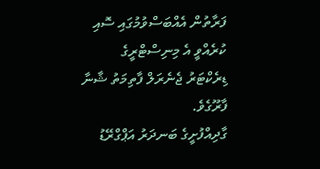ފަރާތުން އެއްބަސްވުމުގައި ސޮއި ކުރެއްވީ އެ މިނިސްޓްރީގެ ޑިރެކްޓަރު ޖެނެރަލް ފާތިމަތު ޝާނާ ފާރޫގެވެ.
ގާދިއްފުށީގެ ބަނދަރު އަޕްގްރޭޑު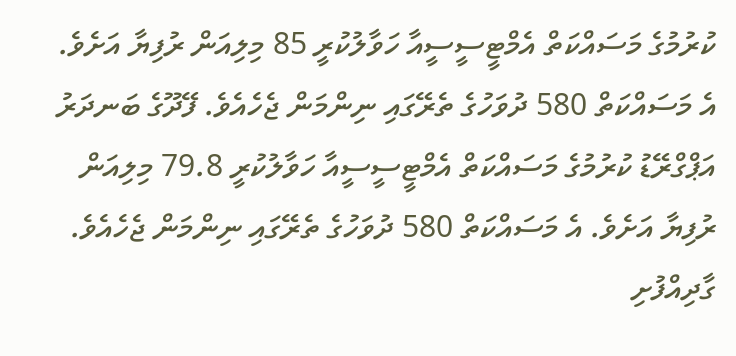ކުރުމުގެ މަސައްކަތް އެމްޓީސީސީއާ ހަވާލުކުރީ 85 މިލިއަން ރުފިޔާ އަށެވެ. އެ މަސައްކަތް 580 ދުވަހުގެ ތެރޭގައި ނިންމަން ޖެހެއެވެ. ފޭދޫގެ ބަނދަރު އަޕްގްރޭޑު ކުރުމުގެ މަސައްކަތް އެމްޓީސީސީއާ ހަވާލުކުރީ 79.8 މިލިއަން ރުފިޔާ އަށެވެ. އެ މަސައްކަތް 580 ދުވަހުގެ ތެރޭގައި ނިންމަން ޖެހެއެވެ.
ގާދިއްފުށި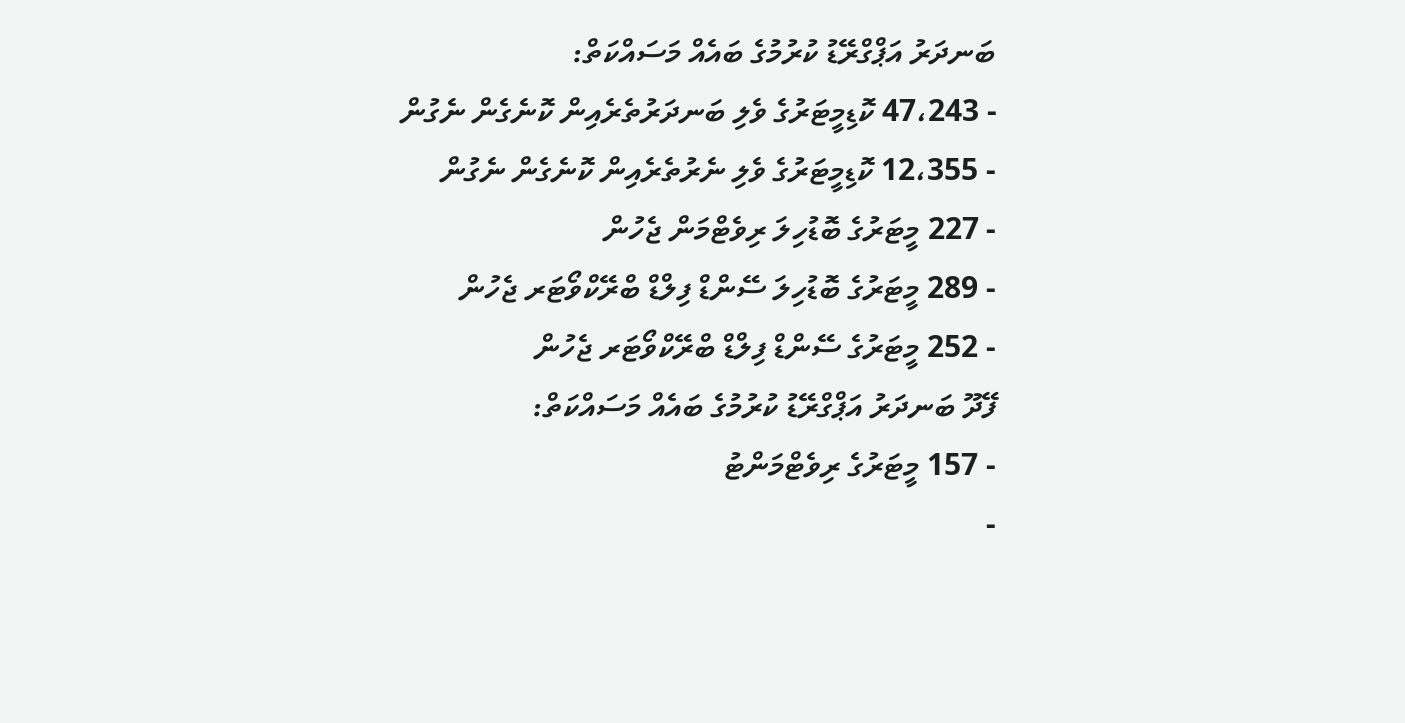ބަނދަރު އަޕްގްރޭޑު ކުރުމުގެ ބައެއް މަސައްކަތް:
- 47،243 ކޮޑިމީޓަރުގެ ވެލި ބަނދަރުތެރެއިން ކޮނެގެން ނެގުން
- 12،355 ކޮޑިމީޓަރުގެ ވެލި ނެރުތެރެއިން ކޮނެގެން ނެގުން
- 227 މީޓަރުގެ ބޮޑުހިލަ ރިވެޓްމަން ޖެހުން
- 289 މީޓަރުގެ ބޮޑުހިލަ ސޭންޑް ފިލްޑް ބްރޭކްވޯޓަރ ޖެހުން
- 252 މީޓަރުގެ ސޭންޑް ފިލްޑް ބްރޭކްވޯޓަރ ޖެހުން
ފޭދޫ ބަނދަރު އަޕްގްރޭޑު ކުރުމުގެ ބައެއް މަސައްކަތް:
- 157 މީޓަރުގެ ރިވެޓްމަންޓު
-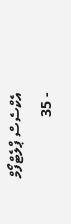އެކްސެސް ޕްލެޓްފޯމް
- 35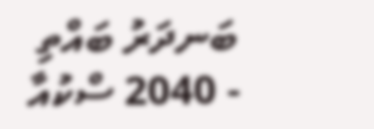ބަނދަރު ބައްތި
- 2040 ސްކުއާ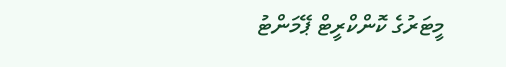މީޓަރުގެ ކޮންކްރީޓް ޕޭމަންޓު